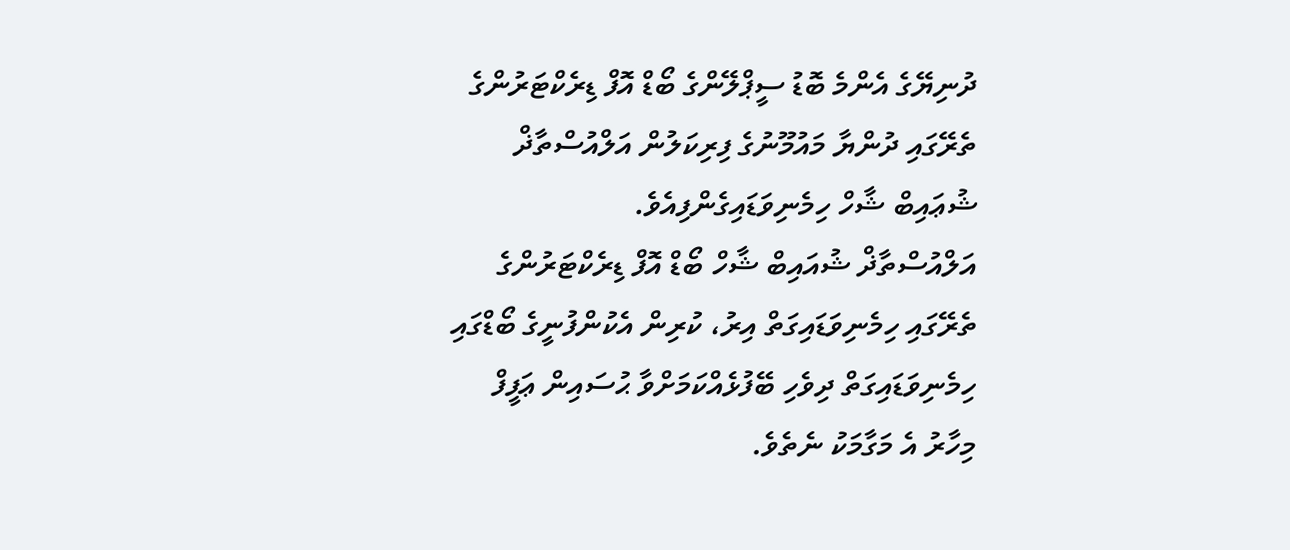ދުނިޔޭގެ އެންމެ ބޮޑު ސީޕްލޭންގެ ބޯޑް އޮފް ޑިރެކްޓަރުންގެ ތެރޭގައި ދުންޔާ މައުމޫނުގެ ފިރިކަލުން އަލްއުސްތާޛް ޝުޢައިބް ޝާހް ހިމެނިވަޑައިގެންފިއެވެ.
އަލްއުސްތާޛް ޝުއައިބް ޝާހް ބޯޑް އޮފް ޑިރެކްޓަރުންގެ ތެރޭގައި ހިމެނިވަޑައިގަތް އިރު، ކުރިން އެކުންފުނީގެ ބޯޑްގައި ހިމެނިވަޑައިގަތް ދިވެހި ބޭފުޅެއްކަމަށްވާ ޙުސައިން ޢަފީފް މިހާރު އެ މަގާމަކު ނެތެވެ.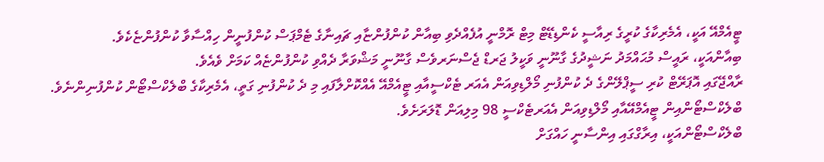ޓީއެމްއޭ އަކީ، އެމެރިކާގެ ކުރީގެ ރިއާސީ ކެންޑިޑޭޓް މިޓް ރޮމްނީ އުފެއްދެވި ބިއާން ކުންފުންޏާއި ޗައިނާގެ ޓެމްޕަސް ކުންފުނީން ހިއްސާވާ ކުންފުންޏެކެވެ.
ބިއާންއަކީ، ރައީސް މުޙައްމަދު ނަޝީދުގެ ގާނޫނީ ވަކީލު ޖަރޑް ޖެސްނަރވެސް ގާނޫނީ މަޝްވަރާ ދެއްވި ކުންފުންޏެއް ކަމަށް ވެއެވެ.
ރާއްޖޭގައި އޮޕަރޭޓް ކުރި ސީޕްލޭންގެ ދެ ކުންފުނި މޯލްޑިވިއަން އެއަރ ޓެކްސީއާއި ޓީއެމްއޭ އެއްކޮށްލާފައި މި ދެ ކުންފުނި ގަތީ، އެމެރިކާގެ ބްލެކްސްޓޯން ކުންފުނިންނެވެ.
ބްލެކްސްޓޯންއިން ޓީއެމްއޭއާއި މޯލްޑިވިއަން އެއަރޓެކްސީ 98 މިލިއަން ޑޮލަރަށެވެ.
ބްލެކްސްޓޯންއަކީ، އިރާގްގައި އިންސާނީ ހައްގަށް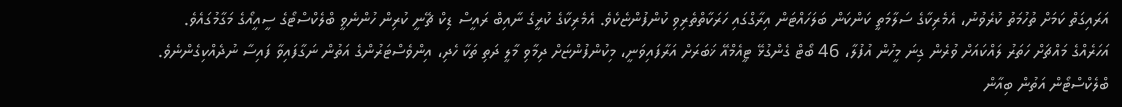އަރައިގަތް ކަމަށް ތުހުމަތު ކުރެވުނު، އެމެރިކާގެ ސަލާމަތީ ކަންކަން ބަލަހައްޓަން އިރާގްގައި ހަރަކާތްތެރިވި ކުންފުންޏެކެވެ. އެމެރިކާގެ ކުރީގެ ނާއިބް ރައީސް ޑިކް ޗޭނީ ކުރިން ހުންނެވީ ބްލެކްސްޓޯގެ ސީއީއޯގެ މަގާމުގައެވެ.
އަހަރެއްގެ މައްޗަށް ހަތަރު ލައްކައަށް ވުރެން ގިނަ މީހުން އުފުލާ، 46 ބޯޓް ގެންގުޅޭ ޓީއެމްއޭ ޚަބަރަށް އަރާފައިވަނީ، މިކުންފުންޏަށް ދިމާވި މާލީ ދަތި ތަކާ ހެދި، އިންވެސްޓަރުންގެ އަތުން ނަގާފައިވާ ފައިސާ ނުދެއްކިގެންނެވެ.
ބްލެކްސްޓޯން އަތުން ބިއާން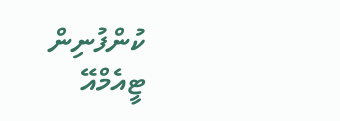ކުންފުނިން ޓީއެމްއޭ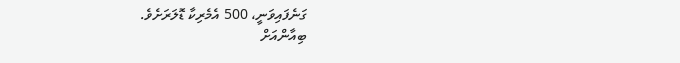ގަނެފައިވަނީ، 500 އެމެރިކާ ޑޮލަރަށެވެ.
ބިއާންއަށް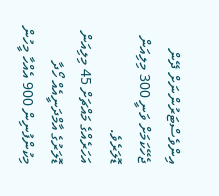އިންވެސްޓަރުންނަށް ދޭން ޖެހޭކަމަށް ވަނީ 300 މިލިއަން ޑޮލަރެވެ.
އަހަރެއްގެ މައްޗަށް 45 މިލިއަން ޑޮލަރުގެ އާމްދަނީއެއް ހޯދާ މިކުންފުނިން 900 އެއްހާ މީހުން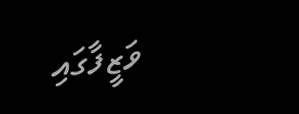ވަޒީފާގައި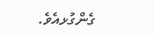ގެންގުޅއެވެ.